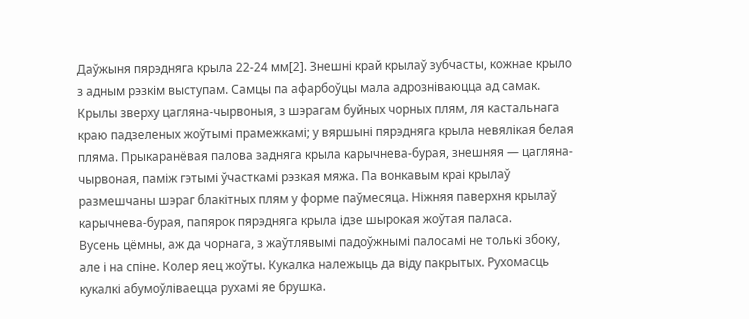Даўжыня пярэдняга крыла 22-24 мм[2]. Знешні край крылаў зубчасты, кожнае крыло з адным рэзкім выступам. Самцы па афарбоўцы мала адрозніваюцца ад самак. Крылы зверху цагляна-чырвоныя, з шэрагам буйных чорных плям, ля кастальнага краю падзеленых жоўтымі прамежкамі; у вяршыні пярэдняга крыла невялікая белая пляма. Прыкаранёвая палова задняга крыла карычнева-бурая, знешняя — цагляна-чырвоная, паміж гэтымі ўчасткамі рэзкая мяжа. Па вонкавым краі крылаў размешчаны шэраг блакітных плям у форме паўмесяца. Ніжняя паверхня крылаў карычнева-бурая, папярок пярэдняга крыла ідзе шырокая жоўтая паласа.
Вусень цёмны, аж да чорнага, з жаўтлявымі падоўжнымі палосамі не толькі збоку, але і на спіне. Колер яец жоўты. Кукалка належыць да віду пакрытых. Рухомасць кукалкі абумоўліваецца рухамі яе брушка.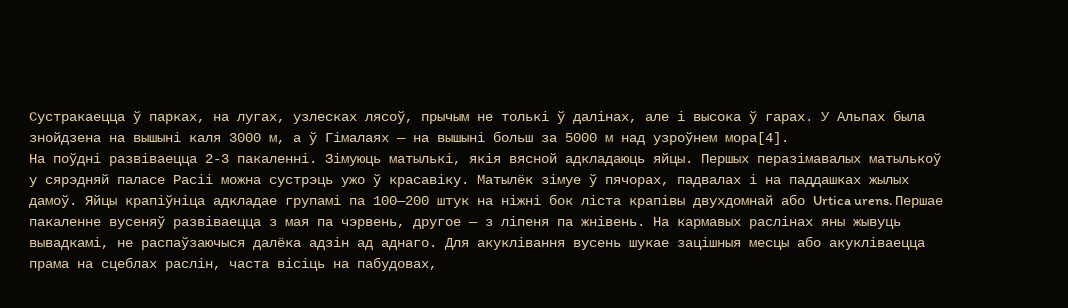Сустракаецца ў парках, на лугах, узлесках лясоў, прычым не толькі ў далінах, але і высока ў гарах. У Альпах была знойдзена на вышыні каля 3000 м, а ў Гімалаях — на вышыні больш за 5000 м над узроўнем мора[4].
На поўдні развіваецца 2-3 пакаленні. Зімуюць матылькі, якія вясной адкладаюць яйцы. Першых перазімавалых матылькоў у сярэдняй паласе Расіі можна сустрэць ужо ў красавіку. Матылёк зімуе ў пячорах, падвалах і на паддашках жылых дамоў. Яйцы крапіўніца адкладае групамі па 100—200 штук на ніжні бок ліста крапівы двухдомнай або Urtica urens. Першае пакаленне вусеняў развіваецца з мая па чэрвень, другое — з ліпеня па жнівень. На кармавых раслінах яны жывуць вывадкамі, не распаўзаючыся далёка адзін ад аднаго. Для акуклівання вусень шукае зацішныя месцы або акукліваецца прама на сцеблах раслін, часта вісіць на пабудовах,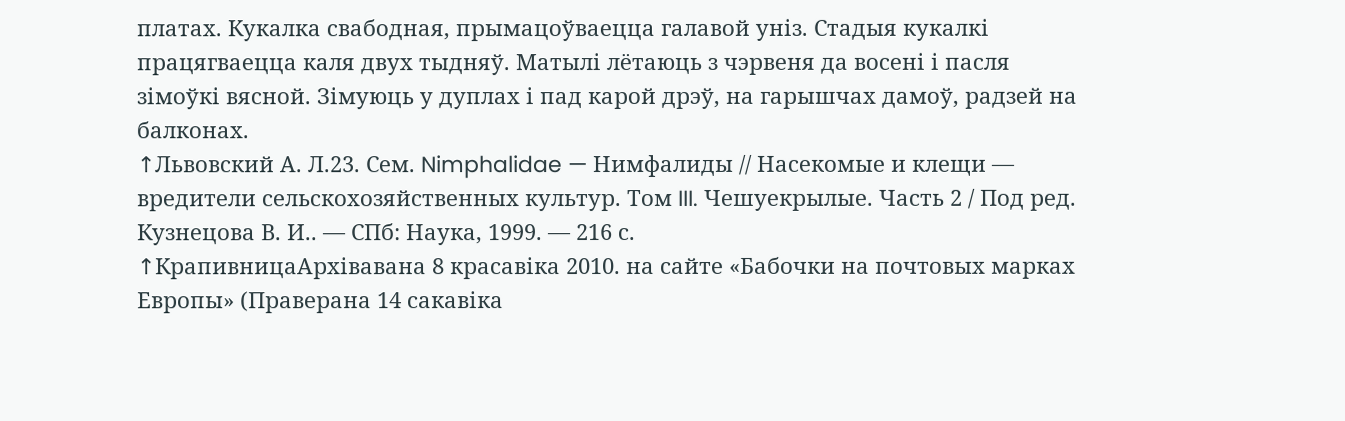платах. Кукалка свабодная, прымацоўваецца галавой уніз. Стадыя кукалкі працягваецца каля двух тыдняў. Матылі лётаюць з чэрвеня да восені і пасля зімоўкі вясной. Зімуюць у дуплах і пад карой дрэў, на гарышчах дамоў, радзей на балконах.
↑Львовский А. Л.23. Сем. Nimphalidae — Нимфалиды // Насекомые и клещи ― вредители сельскохозяйственных культур. Том III. Чешуекрылые. Часть 2 / Под ред. Кузнецова В. И.. — СПб: Наука, 1999. — 216 с.
↑КрапивницаАрхівавана 8 красавіка 2010. на сайте «Бабочки на почтовых марках Европы» (Праверана 14 сакавіка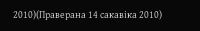2010)(Праверана 14 сакавіка 2010)